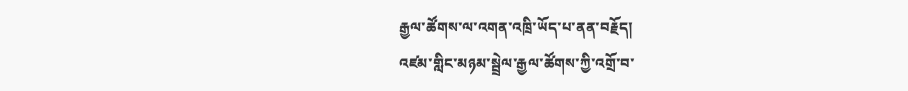རྒྱལ་ཚོགས་ལ་འགན་འཁྲི་ཡོད་པ་ནན་བརྗོད།
འཛམ་གླིང་མཉམ་སྦྲེལ་རྒྱལ་ཚོགས་ཀྱི་འགྲོ་བ་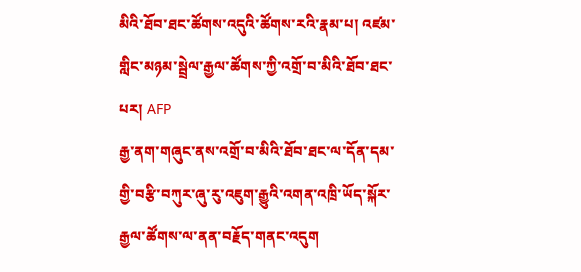མིའི་ཐོབ་ཐང་ཚོགས་འདུའི་ཚོགས་རའི་རྣམ་པ། འཛམ་གླིང་མཉམ་སྦྲེལ་རྒྱལ་ཚོགས་ཀྱི་འགྲོ་བ་མིའི་ཐོབ་ཐང་
པར། AFP
རྒྱ་ནག་གཞུང་ནས་འགྲོ་བ་མིའི་ཐོབ་ཐང་ལ་དོན་དམ་གྱི་བརྩི་བཀུར་ཞུ་རུ་འཇུག་རྒྱུའི་འགན་འཁྲི་ཡོད་སྐོར་རྒྱལ་ཚོགས་ལ་ནན་བརྗོད་གནང་འདུག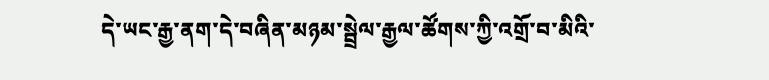དེ་ཡང་རྒྱ་ནག་དེ་བཞིན་མཉམ་སྦྲེལ་རྒྱལ་ཚོགས་ཀྱི་འགྲོ་བ་མིའི་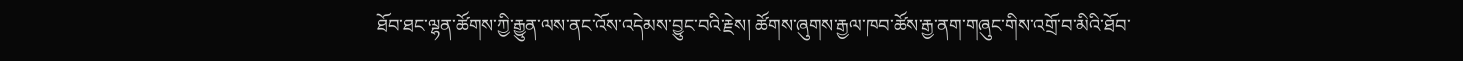ཐོབ་ཐང་ལྷན་ཚོགས་ཀྱི་རྒྱུན་ལས་ནང་འོས་འདེམས་བྱུང་བའི་རྗེས། ཚོགས་ཞུགས་རྒྱལ་ཁབ་ཚོས་རྒྱ་ནག་གཞུང་གིས་འགྲོ་བ་མིའི་ཐོབ་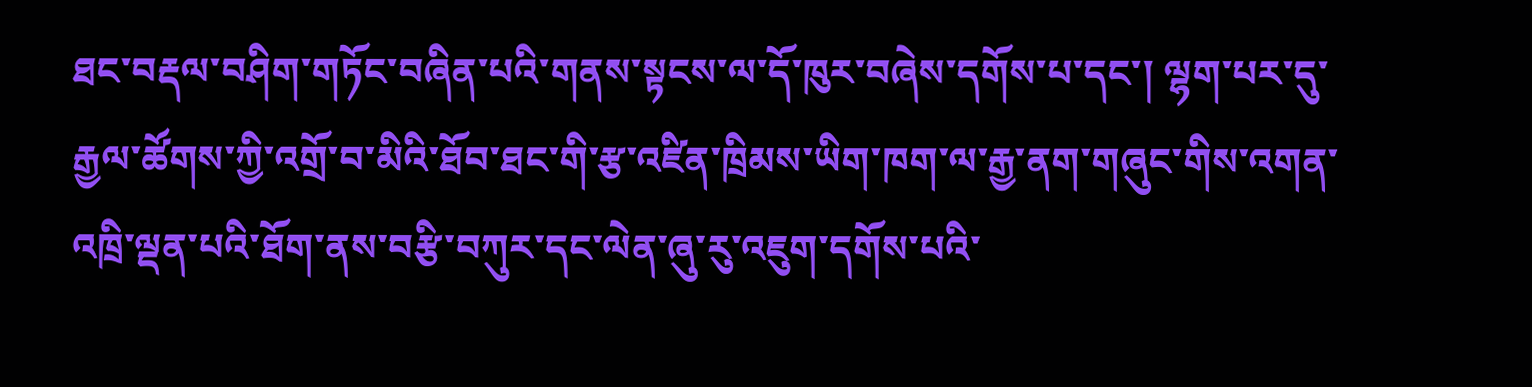ཐང་བརྡལ་བཤིག་གཏོང་བཞིན་པའི་གནས་སྟངས་ལ་དོ་ཁུར་བཞེས་དགོས་པ་དང་། ལྷག་པར་དུ་རྒྱལ་ཚོགས་ཀྱི་འགྲོ་བ་མིའི་ཐོབ་ཐང་གི་རྩ་འཛིན་ཁྲིམས་ཡིག་ཁག་ལ་རྒྱ་ནག་གཞུང་གིས་འགན་འཁྲི་ལྡན་པའི་ཐོག་ནས་བརྩི་བཀུར་དང་ལེན་ཞུ་རུ་འཇུག་དགོས་པའི་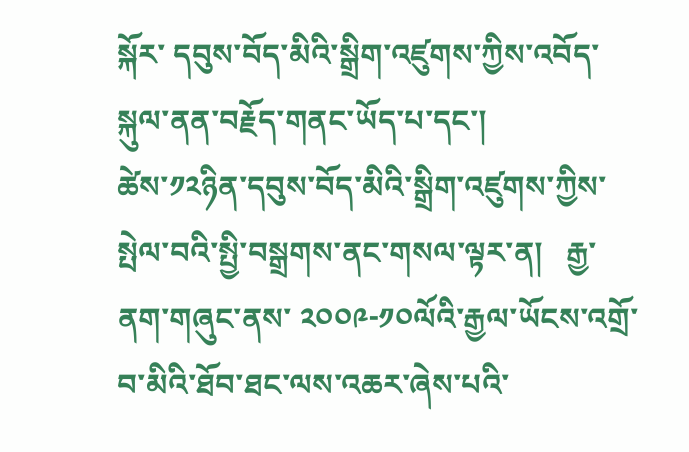སྐོར་ དབུས་བོད་མིའི་སྒྲིག་འཛུགས་ཀྱིས་འབོད་སྐུལ་ནན་བརྗོད་གནང་ཡོད་པ་དང་།
ཚེས་༡༢ཉིན་དབུས་བོད་མིའི་སྒྲིག་འཛུགས་ཀྱིས་སྤེལ་བའི་སྤྱི་བསྒྲགས་ནང་གསལ་ལྟར་ན།   རྒྱ་ནག་གཞུང་ནས་ ༢༠༠༩-༡༠ལོའི་རྒྱལ་ཡོངས་འགྲོ་བ་མིའི་ཐོབ་ཐང་ལས་འཆར་ཞེས་པའི་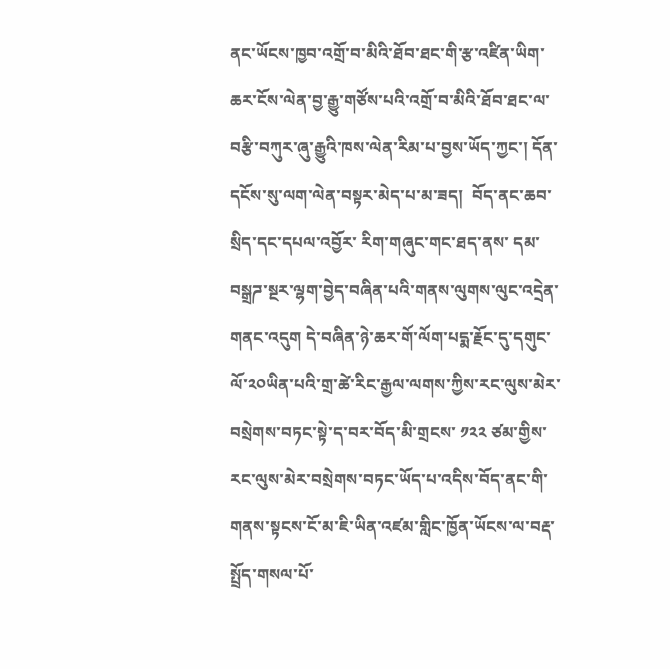ནང་ཡོངས་ཁྱབ་འགྲོ་བ་མིའི་ཐོབ་ཐང་གི་རྩ་འཛིན་ཡིག་ཆར་ངོས་ལེན་བྱ་རྒྱུ་གཙོས་པའི་འགྲོ་བ་མིའི་ཐོབ་ཐང་ལ་བརྩི་བཀུར་ཞུ་རྒྱུའི་ཁས་ལེན་རིམ་པ་བྱས་ཡོད་ཀྱང་། དོན་དངོས་སུ་ལག་ལེན་བསྟར་མེད་པ་མ་ཟད།  བོད་ནང་ཆབ་སྲིད་དང་དཔལ་འབྱོར་ རིག་གཞུང་གང་ཐད་ནས་ དམ་བསྒྲཌ་སྔར་ལྷག་བྱེད་བཞིན་པའི་གནས་ལུགས་ལུང་འདྲེན་གནང་འདུག དེ་བཞིན་ཉེ་ཆར་གོ་ལོག་པདྨ་རྗོང་དུ་དགུང་ལོ་༢༠ཡིན་པའི་གྲ་ཚེ་རིང་རྒྱལ་ལགས་ཀྱིས་རང་ལུས་མེར་བསྲེགས་བཏང་སྟེ་ད་བར་བོད་མི་གྲངས་ ༡༢༢ ཙམ་གྱིས་རང་ལུས་མེར་བསྲེགས་བཏང་ཡོད་པ་འདིས་བོད་ནང་གི་གནས་སྟངས་ངོ་མ་ཇི་ཡིན་འཛམ་གླིང་ཁྱོན་ཡོངས་ལ་བརྡ་སྤྲོད་གསལ་པོ་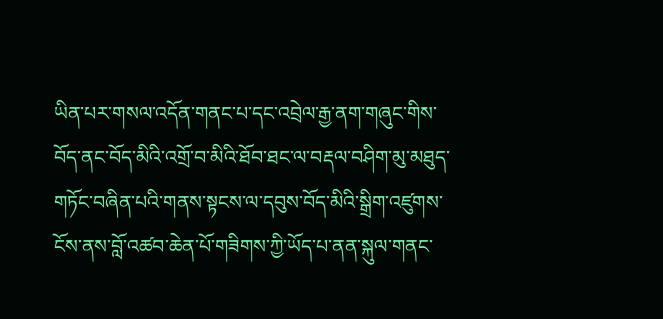ཡིན་པར་གསལ་འདོན་གནང་པ་དང་འབྲེལ་རྒྱ་ནག་གཞུང་གིས་བོད་ནང་བོད་མིའི་འགྲོ་བ་མིའི་ཐོབ་ཐང་ལ་བརྡལ་བཤིག་མུ་མཐུད་གཏོང་བཞིན་པའི་གནས་སྟངས་ལ་དབུས་བོད་མིའི་སྒྲིག་འཛུགས་ངོས་ནས་བློ་འཚབ་ཆེན་པོ་གཟིགས་ཀྱི་ཡོད་པ་ནན་སྐུལ་གནང་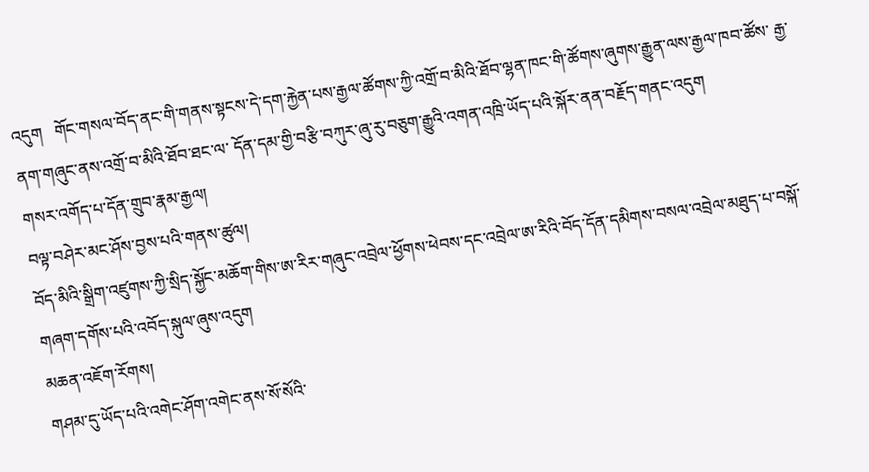འདུག   གོང་གསལ་བོད་ནང་གི་གནས་སྟངས་དེ་དག་རྐྱེན་པས་རྒྱལ་ཚོགས་ཀྱི་འགྲོ་བ་མིའི་ཐོབ་ལྷན་ཁང་གི་ཚོགས་ཞུགས་རྒྱུན་ལས་རྒྱལ་ཁབ་ཚོས་ རྒྱ་ནག་གཞུང་ནས་འགྲོ་བ་མིའི་ཐོབ་ཐང་ལ་ དོན་དམ་གྱི་བརྩི་བཀུར་ཞུ་རུ་བཅུག་རྒྱུའི་འགན་འཁྲི་ཡོད་པའི་སྐོར་ནན་བརྗོད་གནང་འདུག
གསར་འགོད་པ་དོན་གྲུབ་རྣམ་རྒྱལ།
བལྟ་བཤེར་མང་ཤོས་བྱས་པའི་གནས་ཚུལ།
བོད་མིའི་སྒྲིག་འཛུགས་ཀྱི་སྲིད་སྐྱོང་མཆོག་གིས་ཨ་རིར་གཞུང་འབྲེལ་ཕྱོགས་ཕེབས་དང་འབྲེལ་ཨ་རིའི་བོད་དོན་དམིགས་བསལ་འབྲེལ་མཐུད་པ་བསྐོ་གཞག་དགོས་པའི་འབོད་སྐུལ་ཞུས་འདུག
མཆན་འཇོག་རོགས།
གཤམ་དུ་ཡོད་པའི་འགེང་ཤོག་འགེང་ནས་སོ་སོའི་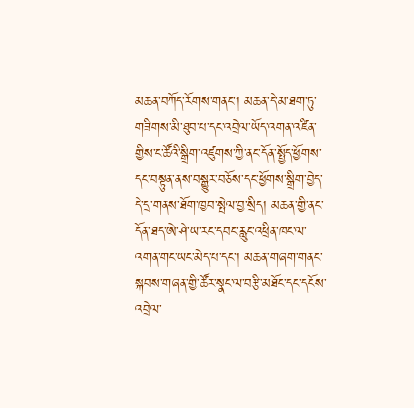མཆན་བཀོད་རོགས་གནང་། མཆན་དེ་མ་ཐག་ཏུ་གཟིགས་མི་ཐུབ་པ་དང་འབྲེལ་ཡོད་འགན་འཛིན་གྱིས་ང་ཚོའི་སྒྲིག་འཛུགས་ཀྱི་ནང་དོན་སྤྱོད་ཕྱོགས་དང་བསྟུན་ནས་བསྒྱུར་བཅོས་དང་ཕྱོགས་སྒྲིག་བྱེད་དེ་དྲ་གནས་ཐོག་ཁྱབ་སྤེལ་བྱ་སྲིད། མཆན་གྱི་ནང་དོན་ཐད་ཨེ་ཤེ་ཡ་རང་དབང་རླུང་འཕྲིན་ཁང་ལ་འགན་གང་ཡང་མེད་པ་དང་། མཆན་གཞག་གནང་སྐབས་གཞན་གྱི་ཚོར་སྣང་ལ་བརྩི་མཐོང་དང་དངོས་འབྲེལ་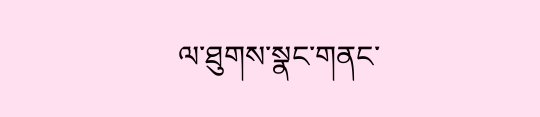ལ་ཐུགས་སྣང་གནང་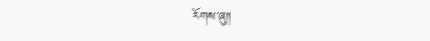རོགས་ཞུ༎